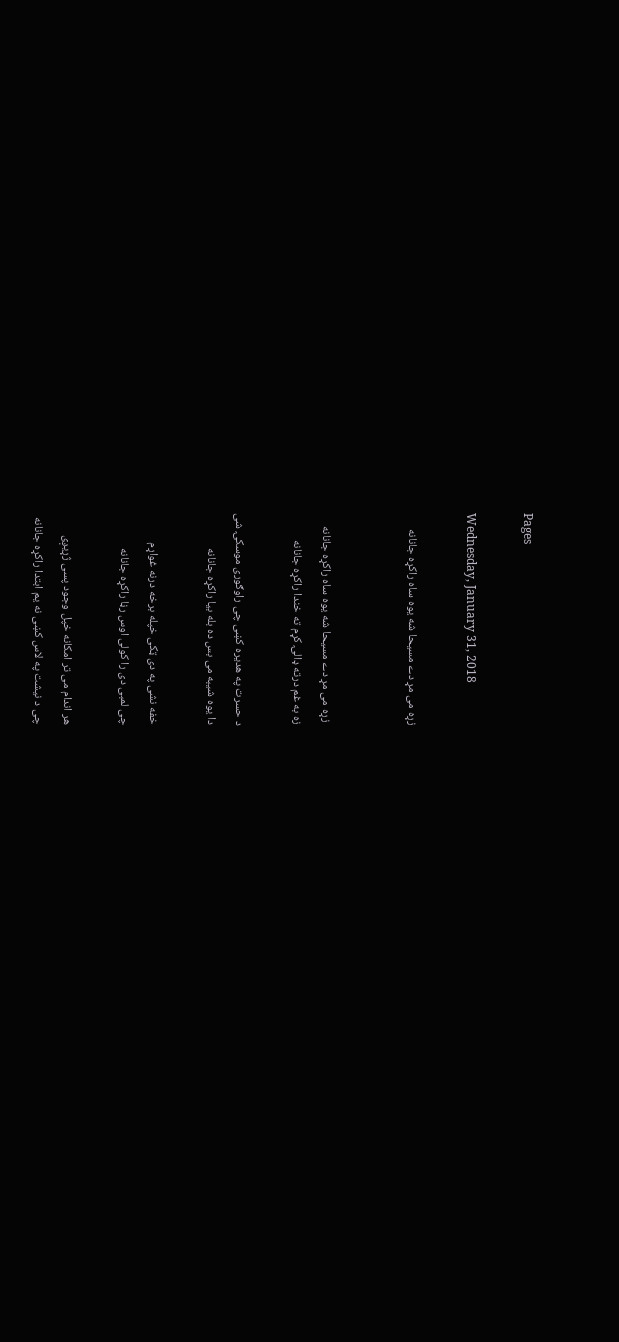Pages

Wednesday, January 31, 2018

زړه می مړ دے مسیحا شه یوه ساه راکړه جانانه


 زړه می مړ دے مسیحا شه یوه ساه راکړه جانانه
زه به غم درته ډالۍ کړم ته خندا راکړه جانانه

د حسرت په هدیره کښی چی راوګوری موسکۍ شی
دا یوه شیبه می بس ده بله بیا راکړه جانانه

خفه نشی په دی ټکی خپله برخه درنه غواړم
چی لمبی دی را کولی اوس رڼا راکړه جانانه

هر اندام می تر امکانه خپل وجود پسی ژړیږی
چی د نیشت په لاس کښی نه یم ابتدا راکړه جانانه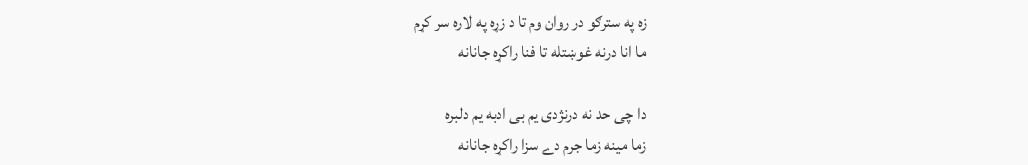زه په سترګو در روان وم تا د زړه په لاره سر کړم
ما انا درنه غوښتله تا فنا راکړه جانانه

دا چی حد نه درنژدی یم بی ادبه یم دلبره
زما مینه زما جرم دے سزا راکړه جانانه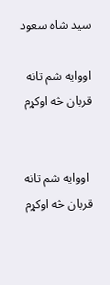سید شاه سعود

اووایه شم تانه قربان څه اوکړم


 اووایه شم تانه قربان څه اوکړم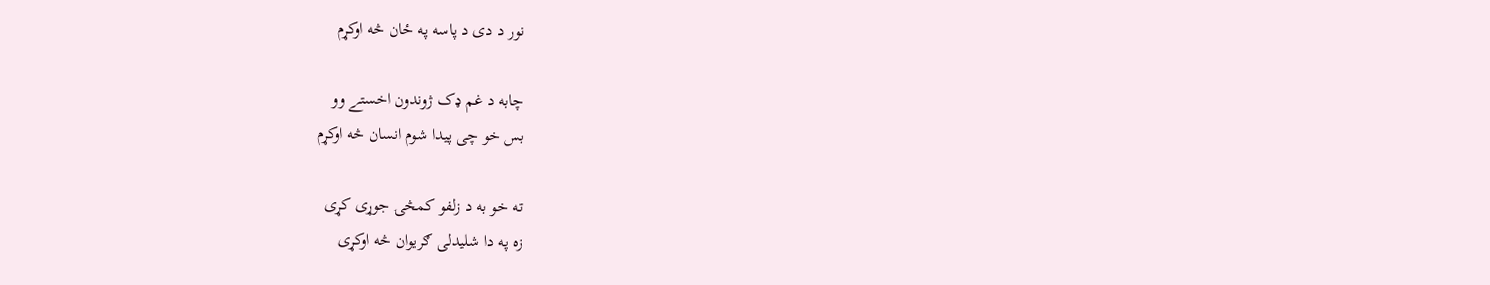نور د دی د پاسه په ځان څه اوکړم

چابه د غم ډک ژوندون اخستے وو
بس خو چی پیدا شوم انسان څه اوکړم

ته خو به د زلفو کمڅۍ جوړی کړی
زه په دا شلیدلی ګریوان څه اوکړی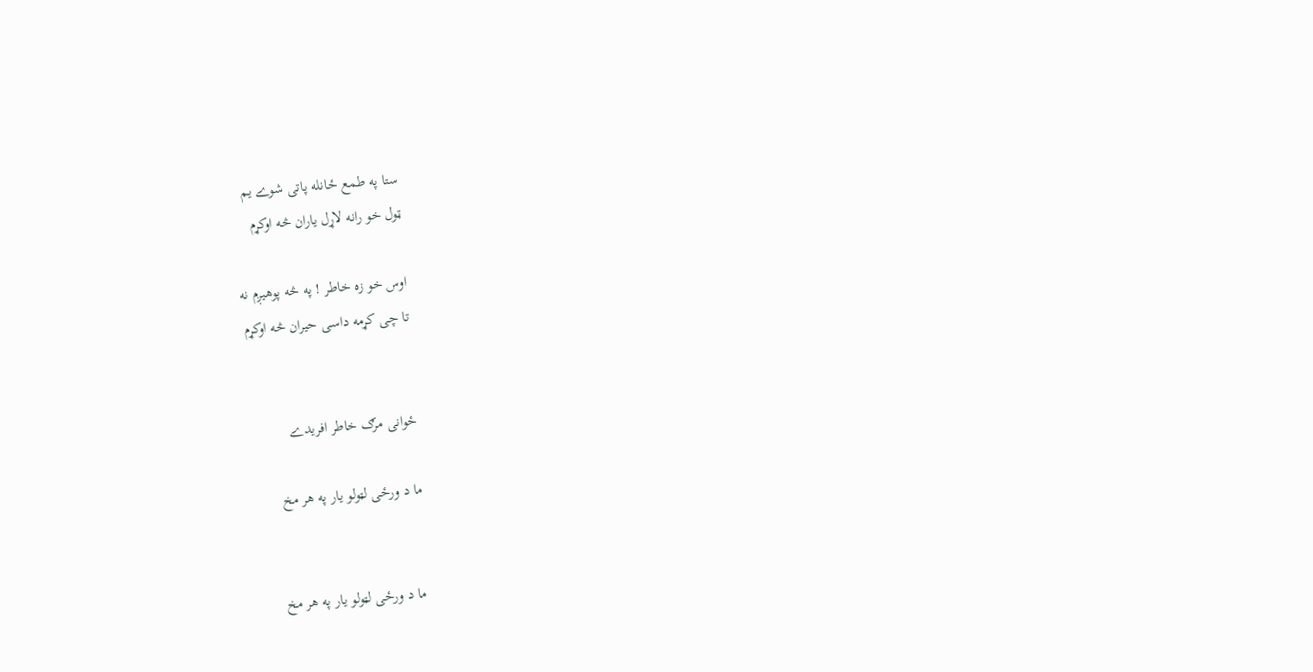ستا په طمع ځانله پاتی شوے یم
ټول خو رانه لاړل یاران څه اوکړم

اوس خو زه خاطر ! په څه پوهیږم نه
تا چی کړمه داسی حیران څه اوکړم


ځوانی مرګ خاطر افریدے

ما د ورځی لټولو یار په هر مخ


 ما د ورځی لټولو یار په هر مخ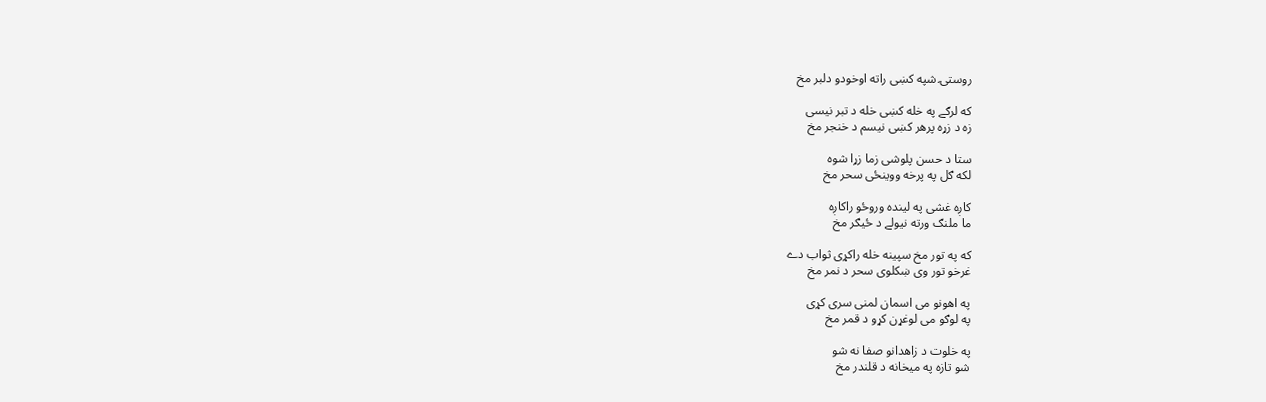روستۍ شپه کښی راته اوخودو دلبر مخ

که لرګے په خله کښی خله د تبر نیسی
زه د زړه پرهر کښی نیسم د خنجر مخ

ستا د حسن پلوشی زما زړا شوه
لکه ګل په پرخه ووینځی سحر مخ

کاږه غشی په لینده وروځو راکاږه
ما ملنګ ورته نیولے د ځیګر مخ

که په تور مخ سپینه خله راکړی ثواب دے
غرخو تور وی ښکلوی سحر د نمر مخ

په اهونو می اسمان لمنی سری کړی
په لوګو می لوغړن کړو د قمر مخ

په خلوت د زاهدانو صفا نه شو
شو تازه په میخانه د قلندر مخ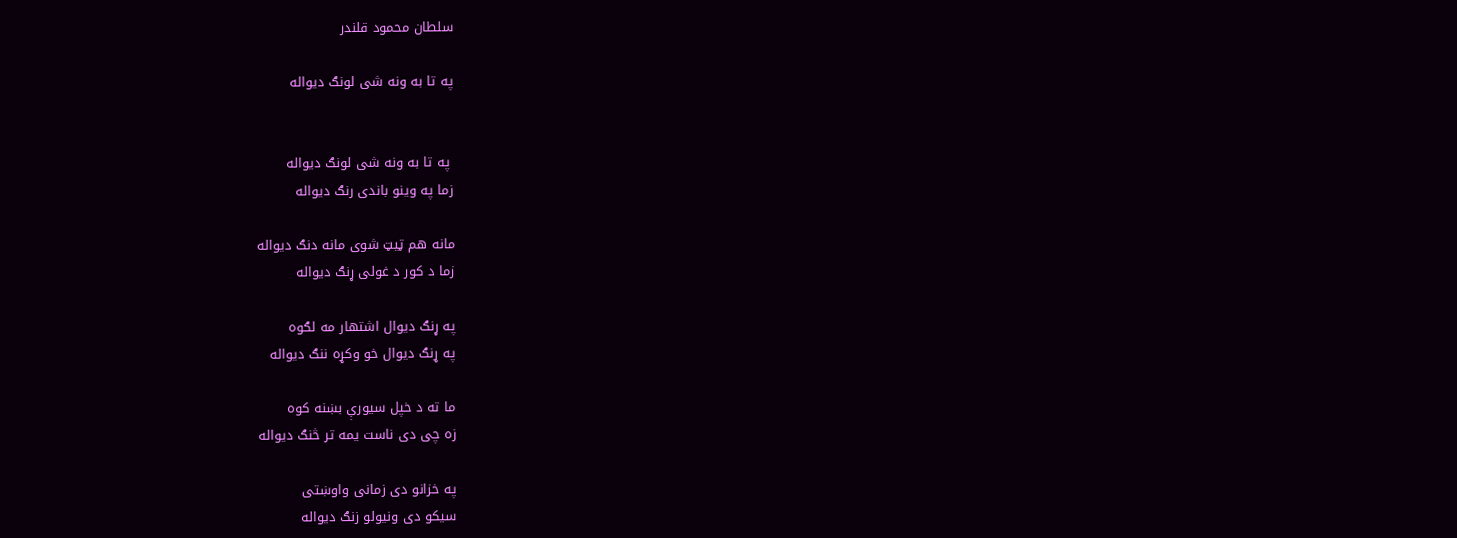سلطان محمود قلندر

په تا به ونه شی لونګ دیواله


 په تا به ونه شی لونګ دیواله
زما په وینو باندی رنګ دیواله

مانه هم ټیټ شوی مانه دنګ دیواله
زما د کور د غولی ړنګ دیواله

په ړنګ دیوال اشتهار مه لګوه
په ړنګ دیوال خو وکړه ننګ دیواله

ما ته د خپل سیورې بښنه کوه
زه چی دی ناست یمه تر څنګ دیواله

په خزانو دی زمانی واوښتی
سیکو دی ونیولو زنګ دیواله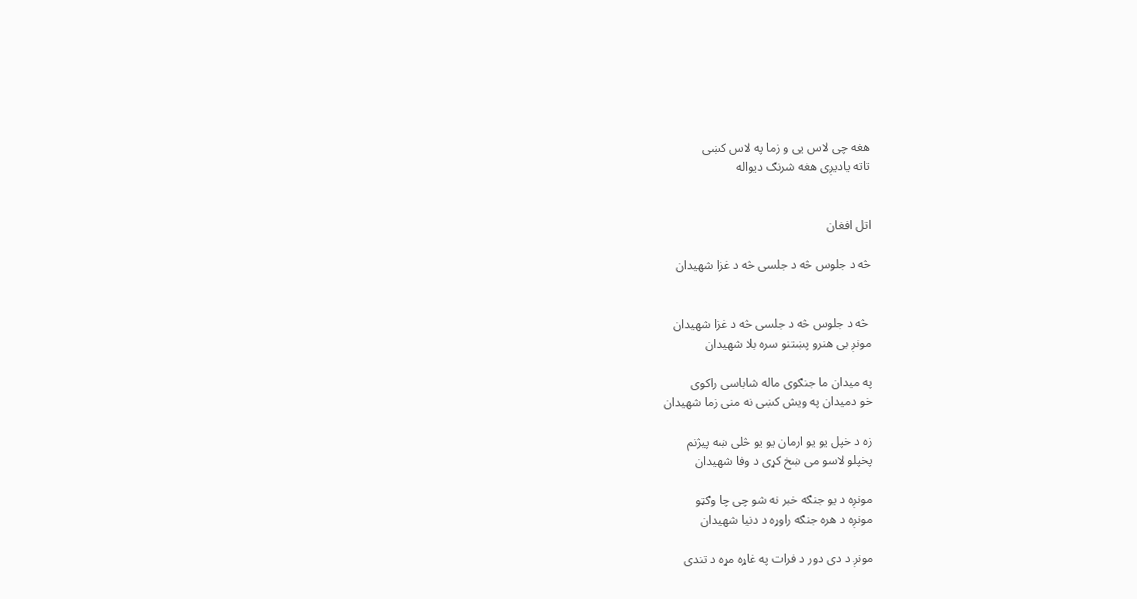هغه چی لاس یی و زما په لاس کښی
تاته یادیږی هغه شرنګ دیواله


اتل افغان

څه د جلوس څه د جلسی څه د غزا شهیدان


 څه د جلوس څه د جلسی څه د غزا شهیدان
مونږ بی هنرو پښتنو سره بلا شهیدان

په میدان ما جنګوی ماله شاباسی راکوی
خو دمیدان په ویش کښی نه منی زما شهیدان

زه د خپل یو یو ارمان یو یو څلی ښه پیژنم
پخپلو لاسو می ښخ کړی د وفا شهیدان

مونږه د یو جنګه خبر نه شو چی چا وګټو
مونږه د هره جنګه راوړه د دنیا شهیدان

مونږ د دی دور د فرات په غاړه مړه د تندی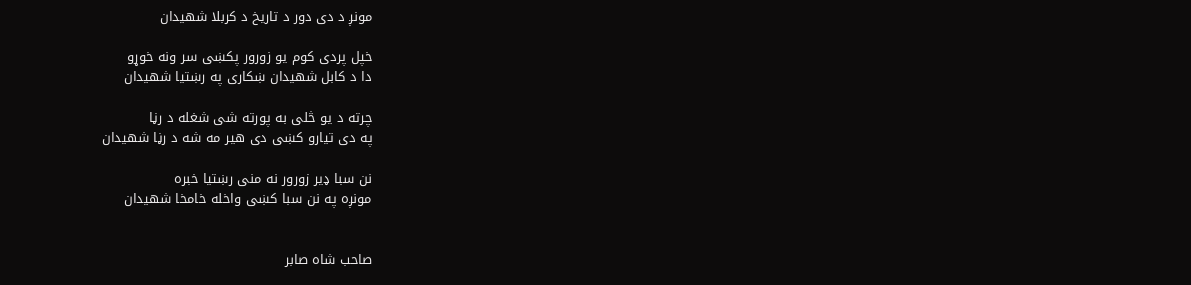مونږ د دی دور د تاریخ د کربلا شهیدان

خپل پردی کوم یو زورور پکښی سر ونه خوړو
دا د کابل شهیدان ښکاری په رښتیا شهیدان

چرته د یو څلی به پورته شی شغله د رڼا
په دی تیارو کښی دی هیر مه شه د رڼا شهیدان

نن سبا ډیر زورور نه منی رښتیا خبره
مونږه په نن سبا کښی واخله خامخا شهیدان


صاحب شاه صابر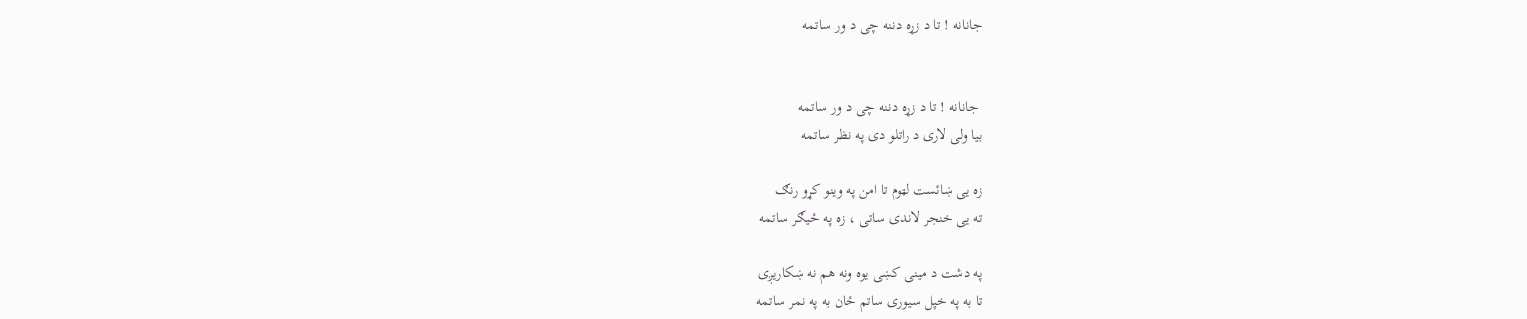جانانه ! تا د زړه دننه چی د ور ساتمه


 جانانه ! تا د زړه دننه چی د ور ساتمه
بیا ولی لاری د راتلو دی په نظر ساتمه

زه یی ښائست لټوم تا امن په وینو کړو رنګ
ته یی خنجر لاندی ساتی ، زه په ځیګر ساتمه

په دشت د مینی کښی یوه ونه هم نه ښکاریږی
تا به په خپل سیوری ساتم ځان به په نمر ساتمه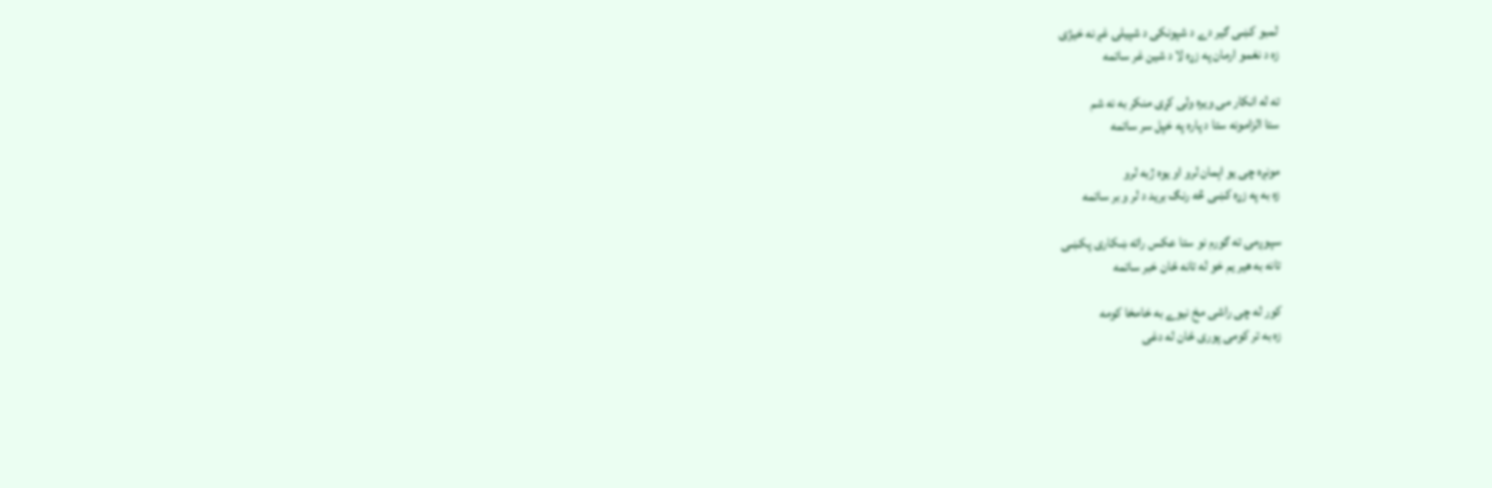لمبو کښی ګیر دے د شپونکی د شپیلۍ غږ نه خیژی
زه د نغمو ارمان په زړه لا د شین غر ساتمه

ته له انکار می ویره ولی کړی منکر به نه شم
ستا الزامونه ستا د پاره په خپل سر ساتمه

مونږه چی یو اېمان لرو او یوه ژبه لرو
زه به په زړه کښی څه رنګ برید د لر و بر ساتمه

سپوږمۍ ته ګورم نو ستا عکس راته ښکاری پکښی
تانه به هیر یم خو له تانه ځان خبر ساتمه

کور له چی راشی مخ نیوے به خامخا کومه
زه به تر کومی پوری ځان له دغی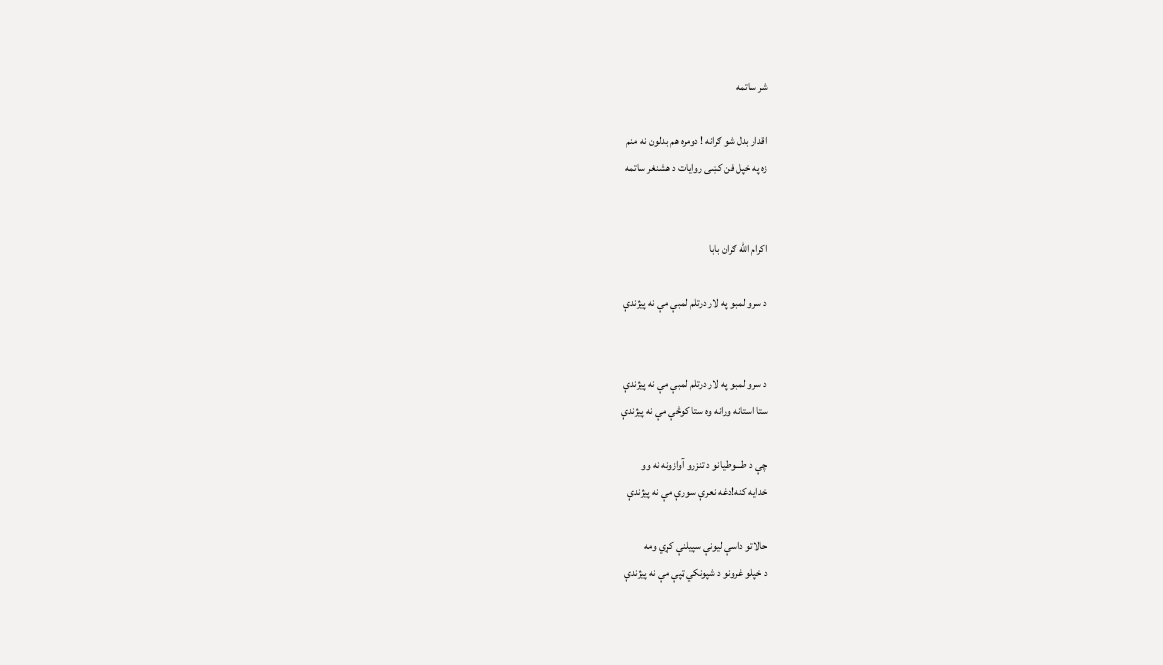شر ساتمه

اقدار بدل شو ګرانه ! دومره هم بدلون نه منم
زه په خپل فن کښی روایات د هشنغر ساتمه


اکرام الله ګران بابا

د سرو لمبو په لار درتلم لمبې مې نه پیژندې


د سرو لمبو په لار درتلم لمبې مې نه پیژندې
ستا استانه ورانه وه ستا کوڅې مې نه پیژندې

چې د طـــوطیانو د تنزرو آوازونه نه وو
خدایه کنه!دغه نعرې سورې مې نه پیژندې

حالاتو داسې لیونې سپیلنې کړي ومه
د خپلو غرونو د شپونکي ټپې مې نه پیژندې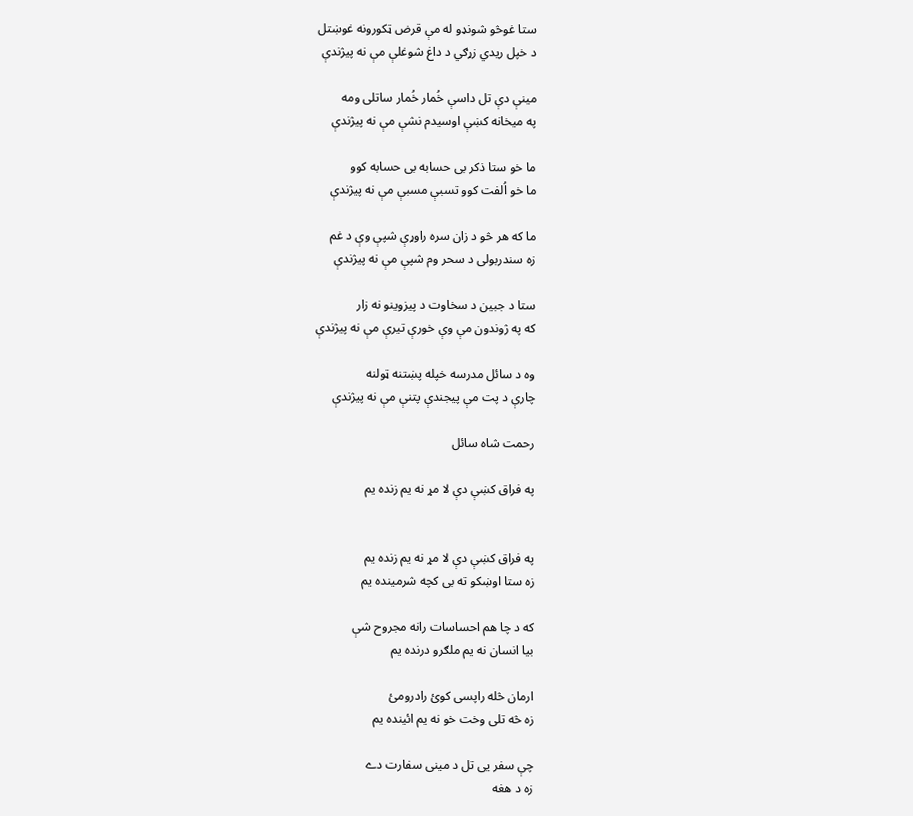ستا غوڅو شونډو له مې قرض ټکورونه غوښتل
د خپل ریدي زړګي د داغ شوغلې مې نه پیژندې

مینې دې تل داسې خُمار خُمار ساتلی ومه
په میخانه کښې اوسیدم نشې مې نه پیژندې

ما خو ستا ذکر بی حسابه بی حسابه کوو
ما خو اُلفت کوو تسبې مسبې مې نه پیژندې

ما که هر څو د زان سره راوړې شپې وې د غم
زه سندربولی د سحر وم شپې مې نه پیژندې

ستا د جبین د سخاوت د پیزوینو نه زار
که په ژوندون مې وې خورې تیرې مې نه پیژندې

وه د سائل مدرسه خپله پښتنه ټولنه
چارې د پت مې پیجندې پتنې مې نه پیژندې

رحمت شاه سائل

په فراق کښې دې لا مړ نه یم زنده یم


په فراق کښې دې لا مړ نه یم زنده یم
زه ستا اوښکو ته بی کچه شرمینده یم

که د چا هم احساسات رانه مجروح شې
بیا انسان نه یم ملګرو درنده یم

ارمان څله راپسی کوئ رادرومئ
زه څه تلی وخت خو نه یم ائینده یم

چې سفر یی تل د مینی سفارت دے
زه د هغه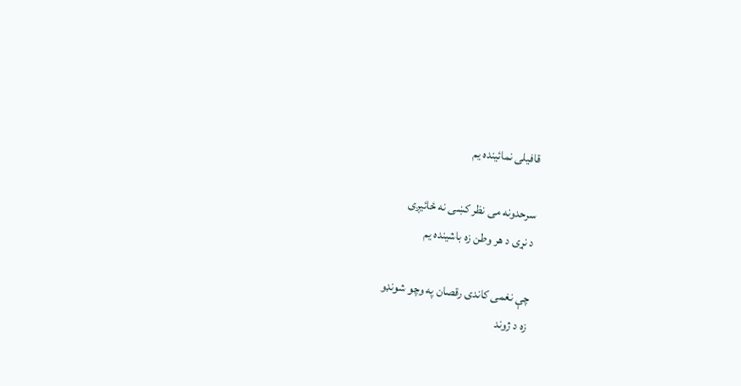قافیلی نمائینده یم

سرحدونه می نظر کښی نه ځائیږی
د نړی د هر وطن زه باشینده یم

چې نغمی کاندی رقصان په وچو شونډو
زه د ژوند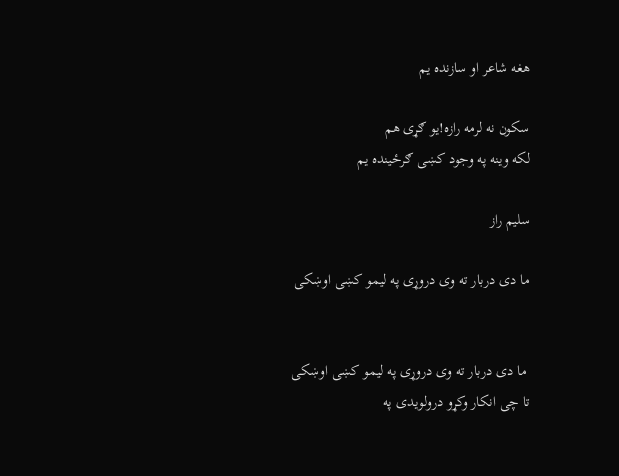هغه شاعر او سازنده یم

سکون نه لرمه رازه!یو ګړی هم
لکه وینه په وجود کښی ګرځینده یم

سلیم راز

ما دی دربار ته وی دروړی په لیمو کښی اوښکی


 ما دی دربار ته وی دروړی په لیمو کښی اوښکی
تا چی انکار وکړو درولویدی په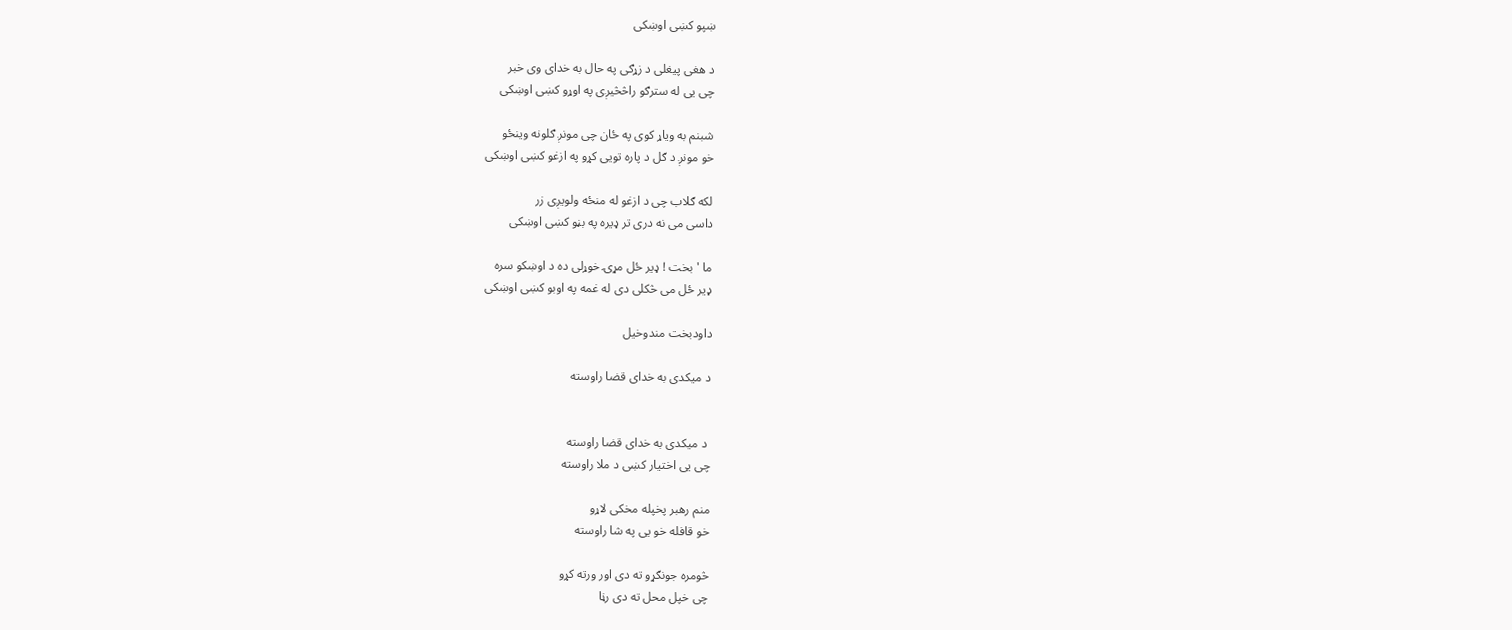ښپو کښی اوښکی

د هغی پیغلی د زړګی په حال به خدای وی خبر
چی یی له سترګو راڅڅیږی په اوړو کښی اوښکی

شبنم به ویاړ کوی په ځان چی مونږ ګلونه وینځو
خو مونږ د ګل د پاره تویی کړو په ازغو کښی اوښکی

لکه ګلاب چی د ازغو له منځه ولویږی زر
داسی می نه دری تر ډیره په بڼو کښی اوښکی

ما ' بخت ! ډیر ځل مړۍ خوړلی ده د اوښکو سره
ډیر ځل می څکلی دی له غمه په اوبو کښی اوښکی

داودبخت مندوخیل

د میکدی به خدای قضا راوسته


 د میکدی به خدای قضا راوسته
چی یی اختیار کښی د ملا راوسته

منم رهبر پخپله مخکی لاړو
خو قافله خو یی په شا راوسته

څومره جونګړو ته دی اور ورته کړو
چی خپل محل ته دی رڼا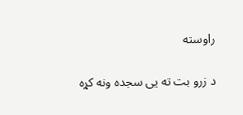راوسته

د زرو بت ته یی سجده ونه کړه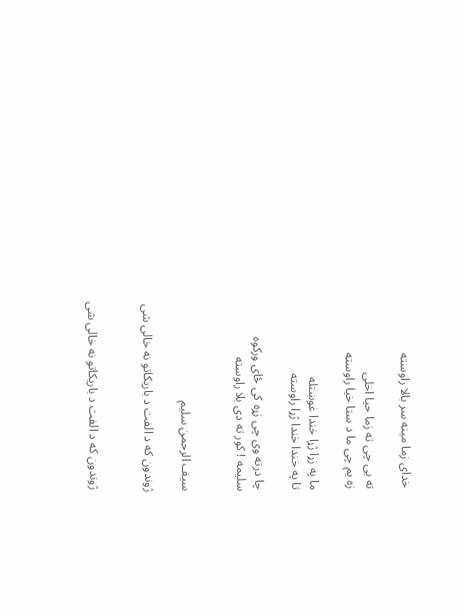خدای زما مینه سر بالا راوسته

ته یی چی ته زما حیا اخلی
زه یم چی ما د ستا خیا راوسته

ما په زړا ژړا خندا غوښتله
تا په خندا خندا ژړا راوسته

چا درته وی چی زړه کی ځای ورکوه
سلیمه ! کور ته دی بلا راوسته


سیف الرحمن سلیم

ژوندون که د الفت د باریکاتو نه خالی شی


 ژوندون که د الفت د باریکاتو نه خالی شی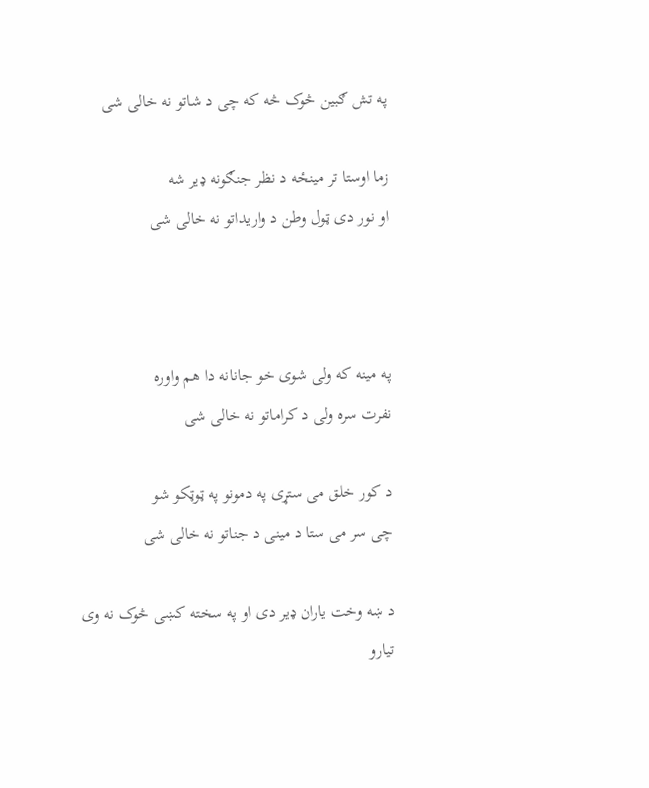په تش ګبین څوک څه که چی د شاتو نه خالی شی

زما اوستا تر مینځه د نظر جنګونه ډیر شه
او نور دی ټول وطن د واریداتو نه خالی شی



په مینه که ولی شوی خو جانانه دا هم واوره
نفرت سره ولی د کراماتو نه خالی شی

د کور خلق می ستړی په دمونو په ټوټکو شو
چی سر می ستا د مینی د جناتو نه خالی شی

د ښه وخت یاران ډیر دی او په سخته کښی څوک نه وی
تیارو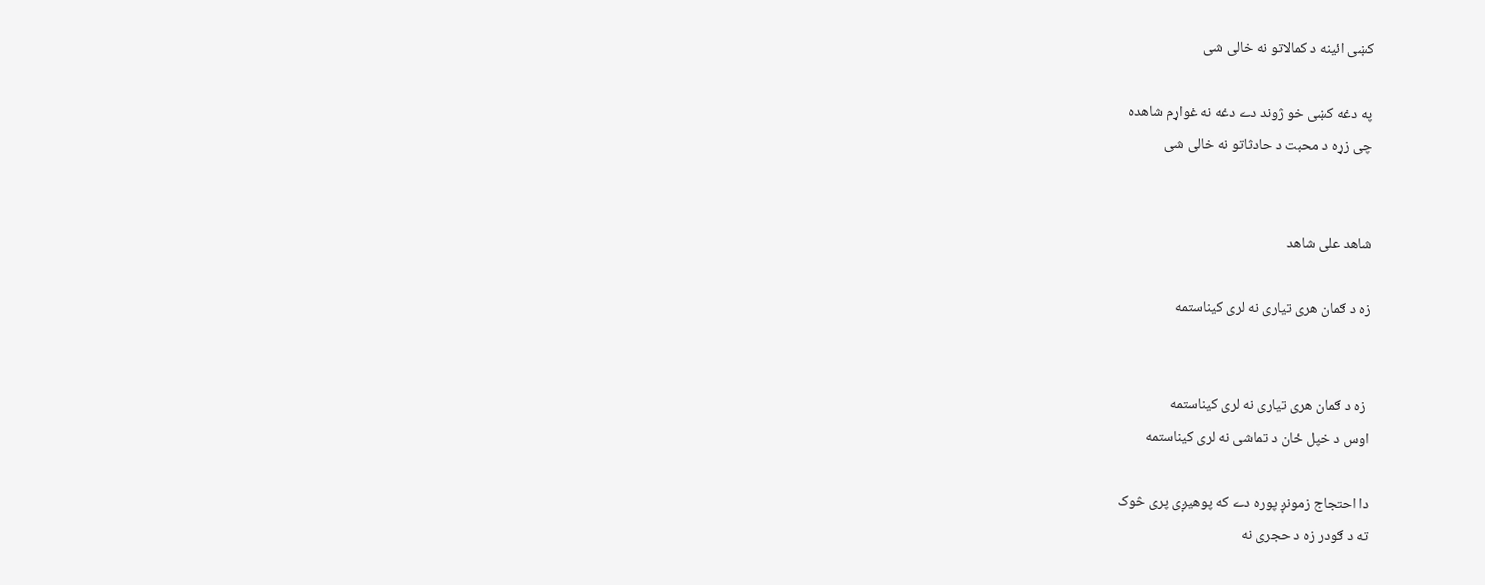کښی ائینه د کمالاتو نه خالی شی

په دغه کښی خو ژوند دے دغه نه غواړم شاهده
چی زړه د محبت د حادثاتو نه خالی شی


شاهد علی شاهد

زه د ګمان هری تیاری نه لری کیناستمه


 زه د ګمان هری تیاری نه لری کیناستمه
اوس د خپل ځان د تماشی نه لری کیناستمه

دا احتجاج زمونږ پوره دے که پوهیږی پری څوک
ته د ګودر زه د حجری نه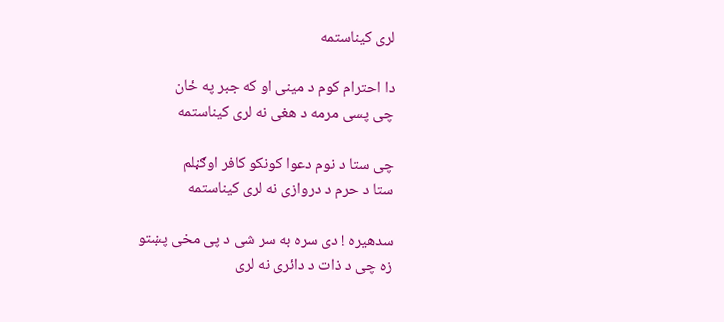لری کیناستمه

دا احترام کوم د مینی او که جبر په ځان
چی پسی مرمه د هغی نه لری کیناستمه

چی ستا د نوم دعوا کونکو کافر اوګڼلم
ستا د حرم د دروازی نه لری کیناستمه

سدهیره ! دی سره به سر شی د پی مخی پښتو
زه چی د ذات د دائری نه لری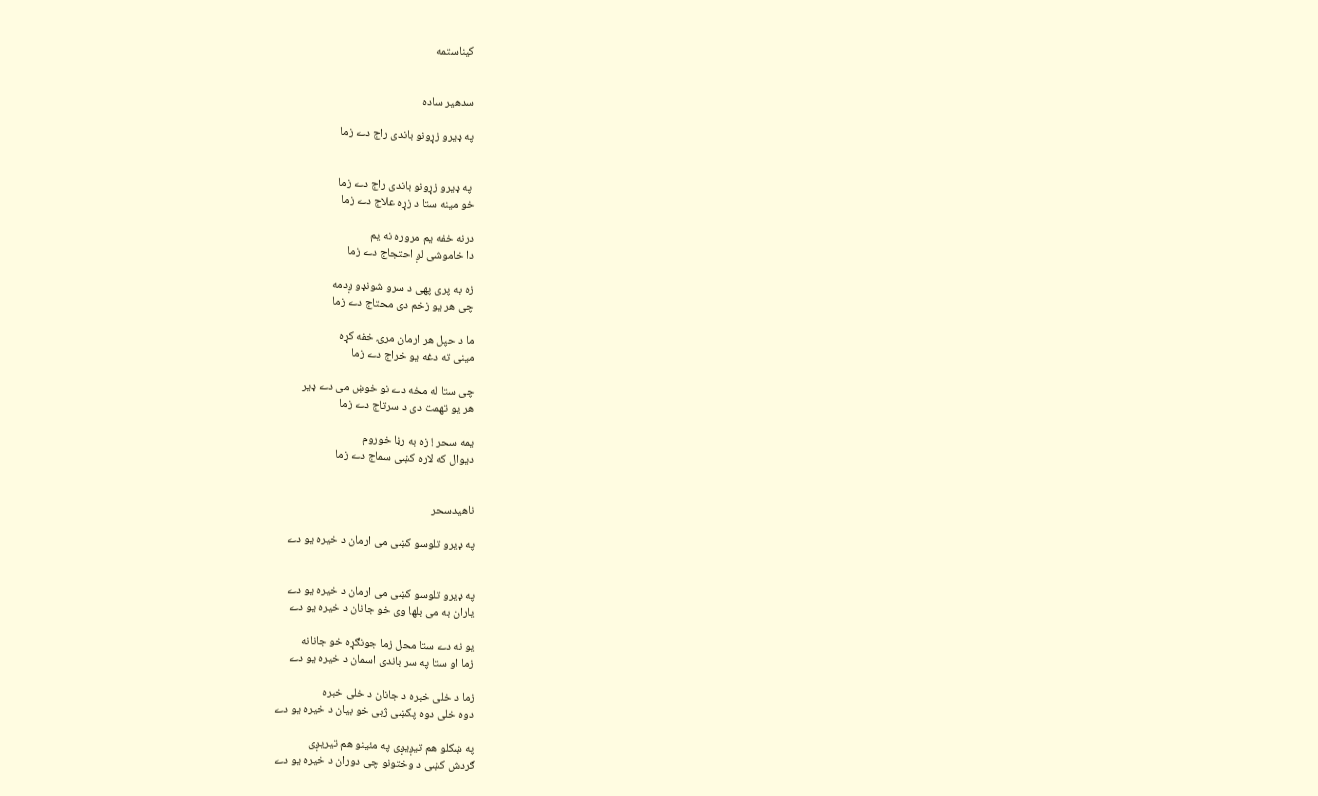کیناستمه


سدهیر ساده

په ډیرو زړونو باندی راج دے زما


 په ډیرو زړونو باندی راج دے زما
خو مینه ستا د زړه علاج دے زما

درنه خفه یم مروره نه یم
دا خاموشی لږ احتجاج دے زما

زه به پری پهی د سرو شونډو ږدمه
چی هر یو زخم دی محتاج دے زما

ما د حپل هر ارمان مرۍ خفه کړه
مینی ته دغه یو خراج دے زما

چی ستا له مخه دے نو خوښ می دے ډیر
هر یو تهمت دی د سرتاج دے زما

یمه سحر ! زه به رڼا خوروم
دیوال که لاره کښی سماج دے زما


ناهیدسحر

په ډیرو تلوسو کښی می ارمان د خیره یو دے


په ډیرو تلوسو کښی می ارمان د خیره یو دے
یاران به می بلها وی خو جانان د خیره یو دے

یو نه دے ستا محل زما جونګړه خو جانانه
زما او ستا په سر باندی اسمان د خیره یو دے

زما د خلی خبره د جانان د خلی خبره
دوه خلی دوه پکښی ژبی خو بیان د خیره یو دے

په ښکلو هم تیږیږی په مئینو هم تیریږی
ګردش کښی د وختونو چی دوران د خیره یو دے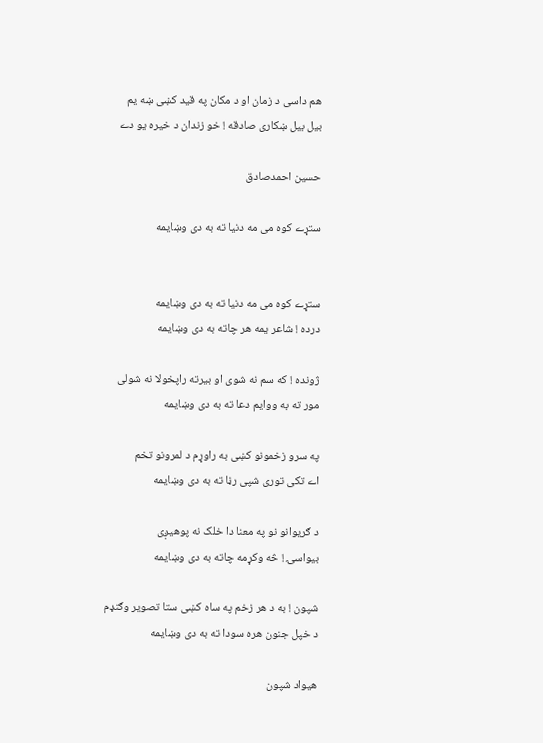هم داسی د زمان او د مکان په قید کښی ښه یم
بیل بیل ښکاری صادقه ! خو زندان د خیره یو دے

حسین احمدصادق

ستړے کوه می مه دنیا ته به دی وښایمه


ستړے کوه می مه دنیا ته به دی وښایمه
درده ! شاعر یمه هر چاته به دی وښایمه

ژونده ! که سم نه شوی او بیرته راپخولا نه شولی
مور ته به ووایم دعا ته به دی وښایمه

په سرو زخمونو کښی به راوړم د لمرونو تخم
اے تکی توری شپی رڼا ته به دی وښایمه

د ګریوانو نو په معنا دا خلک نه پوهیږی
بیواسۍ ! څه وکړمه چاته به دی وښایمه

شپون ! به د هر زخم په ساه کښی ستا تصویر وګنډم
د خپل جنون هره سودا ته به دی وښایمه

هیواد شپون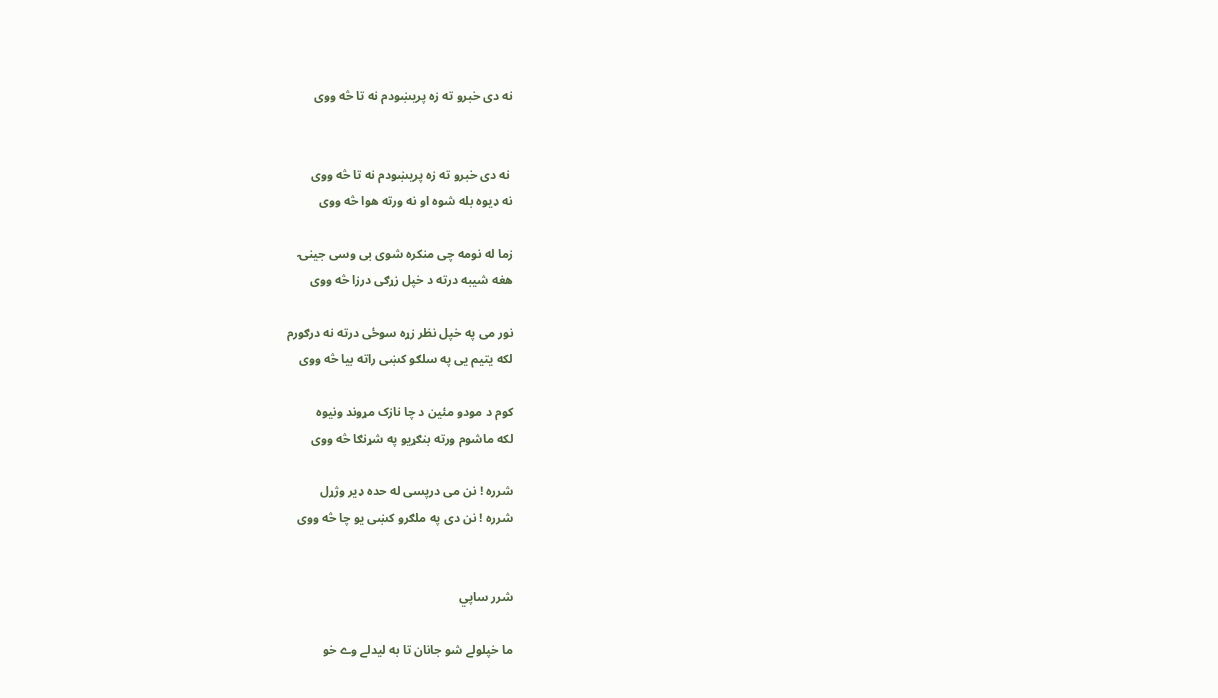نه دی خبرو ته زه پریښودم نه تا څه ووی


 نه دی خبرو ته زه پریښودم نه تا څه ووی
نه ډیوه بله شوه او نه ورته هوا څه ووی

زما له نومه چی منکره شوی بی وسی جینۍ
هغه شیبه درته د خپل زړګی درزا څه ووی

نور می په خپل نظر زړه سوځی درته نه درګورم
لکه یتیم یی په سلګو کښی راته بیا څه ووی

کوم د مودو مئین د چا نازک مړوند ونیوه
لکه ماشوم ورته بنګړیو په شړنګا څه ووی

شرره ! نن می درپسی له حده ډیر وژړل
شرره ! نن دی په ملګرو کښی یو چا څه ووی


شرر ساپي

ما خپلولے شو جانان تا به لیدلے وے خو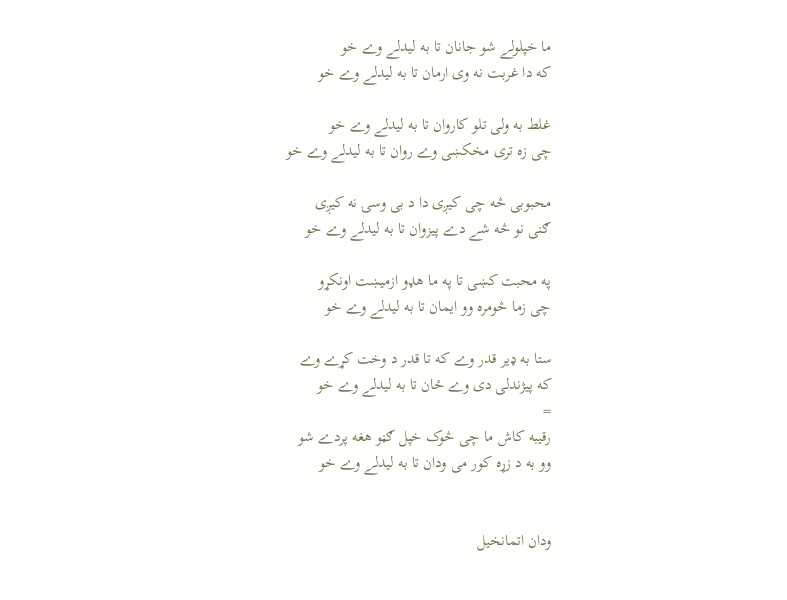ما خپلولے شو جانان تا به لیدلے وے خو
که دا غربت نه وی ارمان تا به لیدلے وے خو

غلط به ولی تلو کاروان تا به لیدلے وے خو
چی زه تری مخکښی وے روان تا به لیدلے وے خو

محبوبی څه چی کیږی دا د بی وسۍ نه کیږی
ګنی نو څه شے دے پیزوان تا به لیدلے وے خو

په محبت کښی تا په ما هډو ازمیښت اونکړو
چی زما څومره وو ایمان تا به لیدلے وے خو

ستا به ډیر قدر وے که تا قدر د وخت کړے وے
که پیژندلی دی وے ځان تا به لیدلے وے خو
=
رقیبه کاش ما چی څوک خپل ګڼو هغه پردے شو
وو به د زړه کور می ودان تا به لیدلے وے خو


ودان اتمانخیل